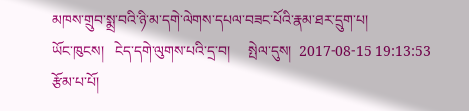མཁས་གྲུབ་སྨྲ་བའི་ཉི་མ་དགེ་ལེགས་དཔལ་བཟང་པོའི་རྣམ་ཐར་དྲུག་པ།
ཡོང་ཁུངས།   ངེད་དགེ་ལུགས་པའི་དྲ་བ།     སྤེལ་དུས།  2017-08-15 19:13:53     རྩོམ་པ་པོ།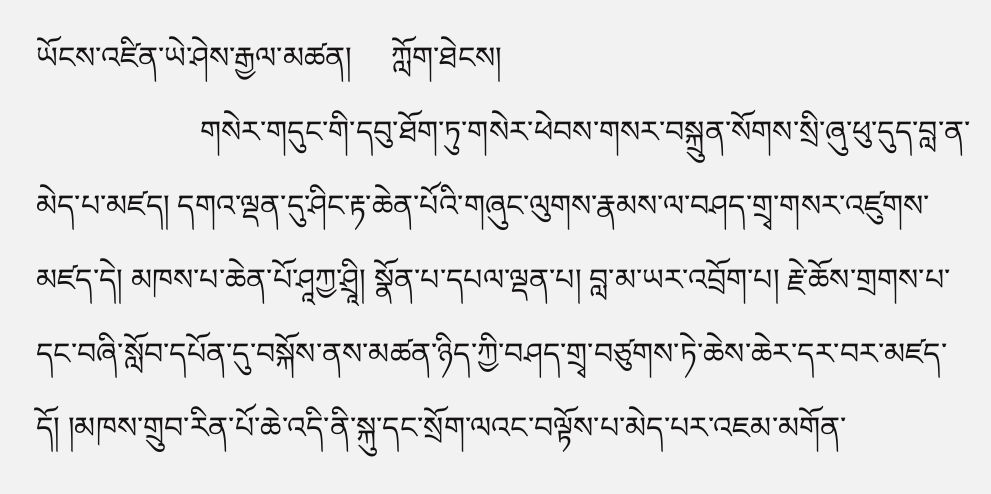ཡོངས་འཛིན་ཡེ་ཤེས་རྒྱལ་མཚན།     ཀློག་ཐེངས།
                     གསེར་གདུང་གི་དབུ་ཐོག་ཏུ་གསེར་ཕེབས་གསར་བསྐྲུན་སོགས་སྲི་ཞུ་ཕུ་དུད་བླ་ན་མེད་པ་མཛད། དགའ་ལྡན་དུ་ཤིང་རྟ་ཆེན་པོའི་གཞུང་ལུགས་རྣམས་ལ་བཤད་གྲྭ་གསར་འཛུགས་མཛད་དེ། མཁས་པ་ཆེན་པོ་ཤཱཀྱ་ཤྲཱི། སྣོན་པ་དཔལ་ལྡན་པ། བླ་མ་ཡར་འབྲོག་པ། རྗེ་ཆོས་གྲགས་པ་དང་བཞི་སློབ་དཔོན་དུ་བསྐོས་ནས་མཚན་ཉིད་ཀྱི་བཤད་གྲྭ་བཙུགས་ཏེ་ཆེས་ཆེར་དར་བར་མཛད་དོ། །མཁས་གྲུབ་རིན་པོ་ཆེ་འདི་ནི་སྐུ་དང་སྲོག་ལའང་བལྟོས་པ་མེད་པར་འཇམ་མགོན་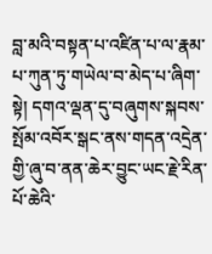བླ་མའི་བསྟན་པ་འཛིན་པ་ལ་རྣམ་པ་ཀུན་ཏུ་གཡེལ་བ་མེད་པ་ཞིག་སྟེ། དགའ་ལྡན་དུ་བཞུགས་སྐབས་སྤོམ་འབོར་སྒང་ནས་གདན་འདྲེན་གྱི་ཞུ་བ་ནན་ཆེར་བྱུང་ཡང་རྗེ་རིན་པོ་ཆེའི་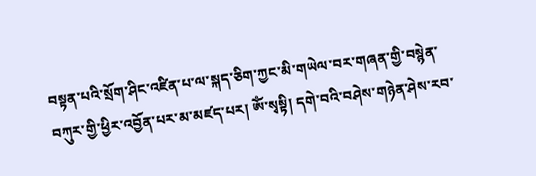བསྟན་པའི་སྲོག་ཤིང་འཛིན་པ་ལ་སྐད་ཅིག་ཀྱང་མི་གཡེལ་བར་གཞན་གྱི་བསྙེན་བཀུར་གྱི་ཕྱིར་འབྱོན་པར་མ་མཛད་པར། ཨོཾ་སྭསྟི། དགེ་བའི་བཤེས་གཉེན་ཤེས་རབ་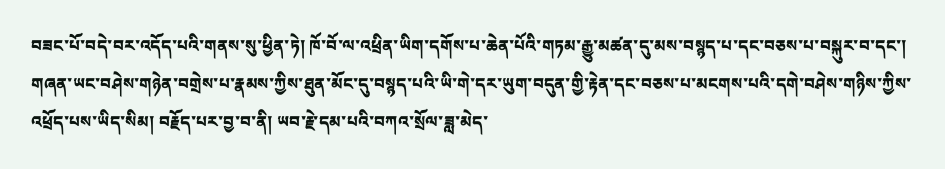བཟང་པོ་བདེ་བར་འདོད་པའི་གནས་སུ་ཕྱིན་ཏེ། ཁོ་བོ་ལ་འཕྲིན་ཡིག་དགོས་པ་ཆེན་པོའི་གཏམ་རྒྱུ་མཚན་དུ་མས་བསྙད་པ་དང་བཅས་པ་བསྐུར་བ་དང་། གཞན་ཡང་བཤེས་གཉེན་བགྲེས་པ་རྣམས་ཀྱིས་ཐུན་མོང་དུ་བསྙད་པའི་ཡི་གེ་དར་ཡུག་བདུན་གྱི་རྟེན་དང་བཅས་པ་མངགས་པའི་དགེ་བཤེས་གཉིས་ཀྱིས་འཕྲོད་པས་ཡིད་སིམ། བརྗོད་པར་བྱ་བ་ནི། ཡབ་རྗེ་དམ་པའི་བཀའ་སྲོལ་ཟླ་མེད་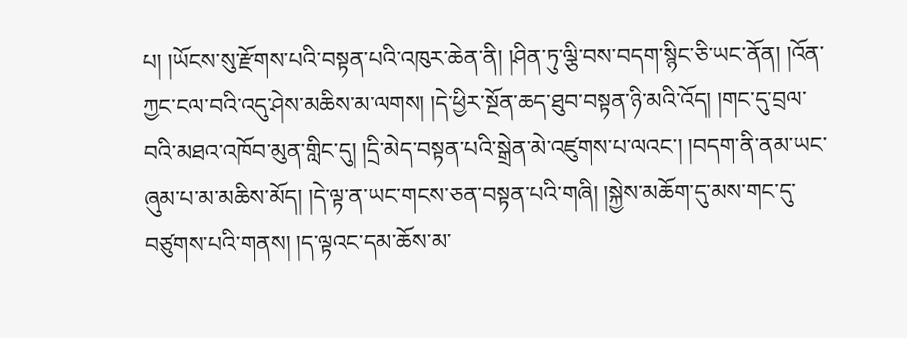པ། །ཡོངས་སུ་རྫོགས་པའི་བསྟན་པའི་འཁུར་ཆེན་ནི། །ཤིན་ཏུ་ལྕི་བས་བདག་སྙིང་ཅི་ཡང་ནོན། །འོན་ཀྱང་ངལ་བའི་འདུ་ཤེས་མཆིས་མ་ལགས། །དེ་ཕྱིར་སྔོན་ཆད་ཐུབ་བསྟན་ཉི་མའི་འོད། །གང་དུ་བྲལ་བའི་མཐའ་འཁོབ་མུན་གླིང་དུ། །དྲི་མེད་བསྟན་པའི་སྒྲེན་མེ་འཛུགས་པ་ལའང་། །བདག་ནི་ནམ་ཡང་ཞུམ་པ་མ་མཆིས་མོད། །དེ་ལྟ་ན་ཡང་གངས་ཅན་བསྟན་པའི་གཞི། །སྐྱེས་མཆོག་དུ་མས་གང་དུ་བཙུགས་པའི་གནས། །ད་ལྟའང་དམ་ཆོས་མ་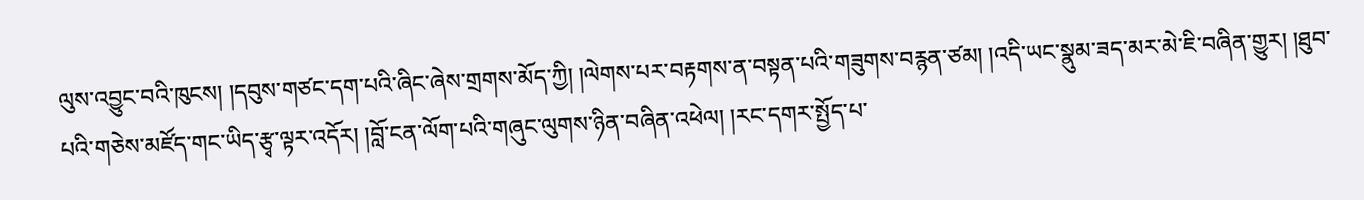ལུས་འབྱུང་བའི་ཁུངས། །དབུས་གཙང་དག་པའི་ཞིང་ཞེས་གྲགས་མོད་ཀྱི། །ལེགས་པར་བརྟགས་ན་བསྟན་པའི་གཟུགས་བརྙན་ཙམ། །འདི་ཡང་སྣུམ་ཟད་མར་མེ་ཇི་བཞིན་གྱུར། །ཐུབ་པའི་གཅེས་མཛོད་གང་ཡིད་རྩྭ་ལྟར་འདོར། །བློ་ངན་ལོག་པའི་གཞུང་ལུགས་ཉིན་བཞིན་འཕེལ། །རང་དགར་སྤྱོད་པ་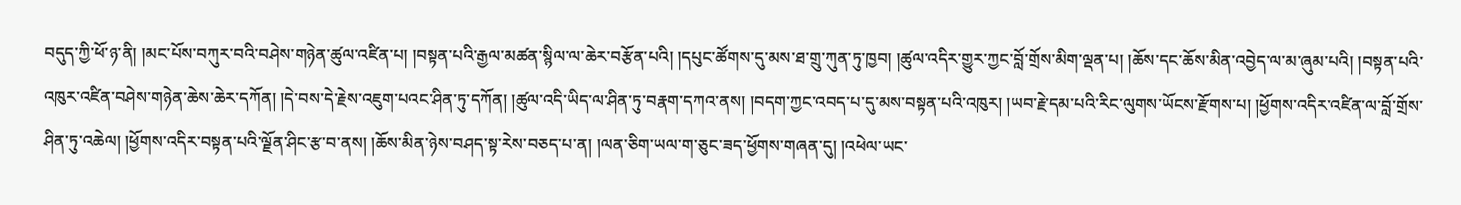བདུད་ཀྱི་ཕོ་ཉ་ནི། །མང་པོས་བཀུར་བའི་བཤེས་གཉེན་ཚུལ་འཛིན་པ། །བསྟན་པའི་རྒྱལ་མཚན་སྙིལ་ལ་ཆེར་བརྩོན་པའི། །དཔུང་ཚོགས་དུ་མས་ཐ་གྲུ་ཀུན་ཏུ་ཁྱབ། །ཚུལ་འདིར་གྱུར་ཀྱང་བློ་གྲོས་མིག་ལྡན་པ། །ཆོས་དང་ཆོས་མིན་འབྱེད་ལ་མ་ཞུམ་པའི། །བསྟན་པའི་འཁུར་འཛིན་བཤེས་གཉེན་ཆེས་ཆེར་དཀོན། །དེ་བས་དེ་རྗེས་འཇུག་པའང་ཤིན་ཏུ་དཀོན། །ཚུལ་འདི་ཡིད་ལ་ཤིན་ཏུ་བརྣག་དཀའ་ནས། །བདག་ཀྱང་འབད་པ་དུ་མས་བསྟན་པའི་འཁུར། །ཡབ་རྗེ་དམ་པའི་རིང་ལུགས་ཡོངས་རྫོགས་པ། །ཕྱོགས་འདིར་འཛིན་ལ་བློ་གྲོས་ཤིན་ཏུ་འཆེལ། །ཕྱོགས་འདིར་བསྟན་པའི་ལྗོན་ཤིང་རྩ་བ་ནས། །ཆོས་མིན་ཉེས་བཤད་སྟ་རེས་བཅད་པ་ན། །ལན་ཅིག་ཡལ་ག་ཅུང་ཟད་ཕྱོགས་གཞན་དུ། །འཕེལ་ཡང་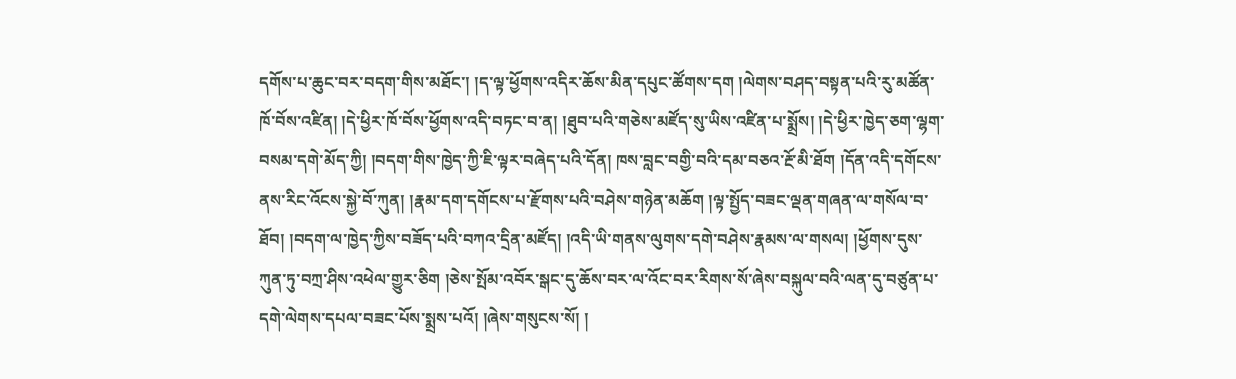དགོས་པ་ཆུང་བར་བདག་གིས་མཐོང་། །ད་ལྟ་ཕྱོགས་འདིར་ཆོས་མིན་དཔུང་ཚོགས་དག །ལེགས་བཤད་བསྟན་པའི་རུ་མཚོན་ཁོ་བོས་འཛིན། །དེ་ཕྱིར་ཁོ་བོས་ཕྱོགས་འདི་བཏང་བ་ན། །ཐུབ་པའི་གཅེས་མཛོད་སུ་ཡིས་འཛིན་པ་སྨྲོས། །དེ་ཕྱིར་ཁྱེད་ཅག་ལྷག་བསམ་དགེ་མོད་ཀྱི། །བདག་གིས་ཁྱེད་ཀྱི་ཇི་ལྟར་བཞེད་པའི་དོན། ཁས་བླང་བགྱི་བའི་དམ་བཅའ་རྔོ་མི་ཐོག །དོན་འདི་དགོངས་ནས་རིང་འོངས་སྐྱེ་བོ་ཀུན། །རྣམ་དག་དགོངས་པ་རྫོགས་པའི་བཤེས་གཉེན་མཆོག །ལྟ་སྤྱོད་བཟང་ལྡན་གཞན་ལ་གསོལ་བ་ཐོབ། །བདག་ལ་ཁྱེད་ཀྱིས་བཟོད་པའི་བཀའ་དྲིན་མཛོད། །འདི་ཡི་གནས་ལུགས་དགེ་བཤེས་རྣམས་ལ་གསལ། །ཕྱོགས་དུས་ཀུན་ཏུ་བཀྲ་ཤིས་འཕེལ་གྱུར་ཅིག །ཅེས་སྤོམ་འབོར་སྒང་དུ་ཆོས་བར་ལ་འོང་བར་རིགས་སོ་ཞེས་བསྐུལ་བའི་ལན་དུ་བཙུན་པ་དགེ་ལེགས་དཔལ་བཟང་པོས་སྨྲས་པའོ། །ཞེས་གསུངས་སོ། །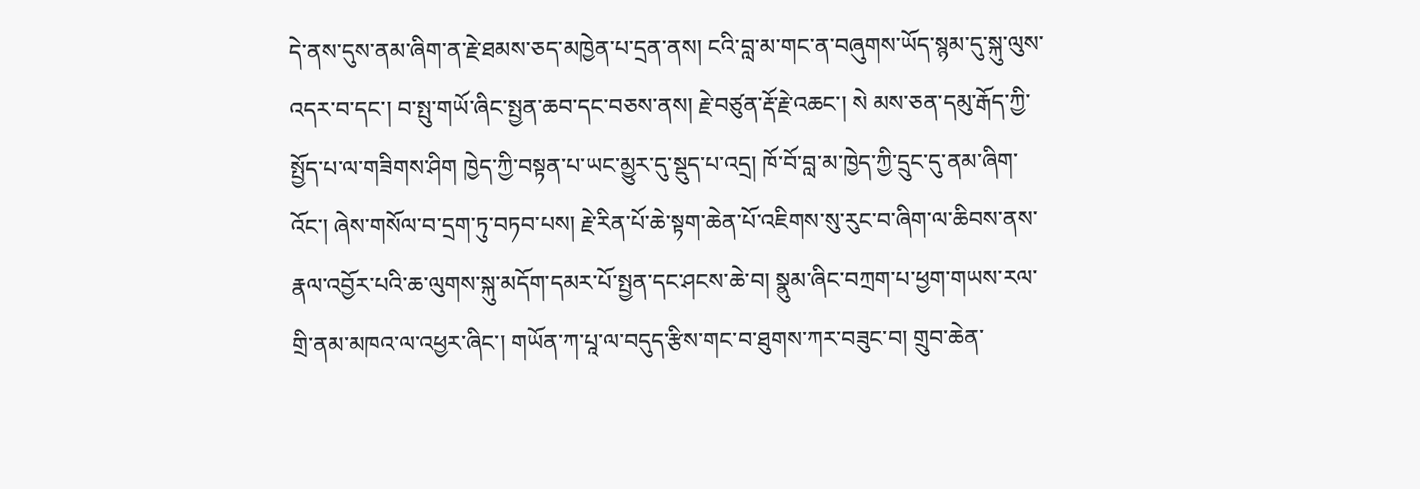དེ་ནས་དུས་ནམ་ཞིག་ན་རྗེ་ཐམས་ཅད་མཁྱེན་པ་དྲན་ནས། ངའི་བླ་མ་གང་ན་བཞུགས་ཡོད་སྙམ་དུ་སྐུ་ལུས་འདར་བ་དང་། བ་སྤུ་གཡོ་ཞིང་སྤྱན་ཆབ་དང་བཅས་ནས། རྗེ་བཙུན་རྡོ་རྗེ་འཆང་། སེ མས་ཅན་དམུ་རྒོད་ཀྱི་སྤྱོད་པ་ལ་གཟིགས་ཤིག ཁྱེད་ཀྱི་བསྟན་པ་ཡང་མྱུར་དུ་སྡུད་པ་འདྲ། ཁོ་བོ་བླ་མ་ཁྱེད་ཀྱི་དྲུང་དུ་ནམ་ཞིག་འོང་། ཞེས་གསོལ་བ་དྲག་ཏུ་བཏབ་པས། རྗེ་རིན་པོ་ཆེ་སྟག་ཆེན་པོ་འཇིགས་སུ་རུང་བ་ཞིག་ལ་ཆིབས་ནས་རྣལ་འབྱོར་པའི་ཆ་ལུགས་སྐུ་མདོག་དམར་པོ་སྤྱན་དང་ཤངས་ཆེ་བ། སྣུམ་ཞིང་བཀྲག་པ་ཕྱག་གཡས་རལ་གྲི་ནམ་མཁའ་ལ་འཕྱར་ཞིང་། གཡོན་ཀ་པཱ་ལ་བདུད་རྩིས་གང་བ་ཐུགས་ཀར་བཟུང་བ། གྲུབ་ཆེན་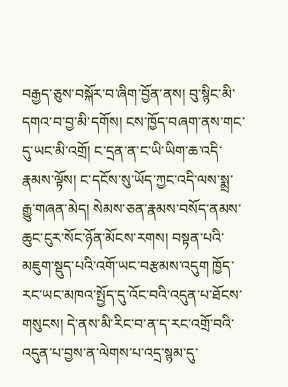བརྒྱད་ཅུས་བསྐོར་བ་ཞིག་བྱོན་ནས། བུ་སྙིང་མི་དགའ་བ་བྱ་མི་དགོས། ངས་ཁྱོད་བཞག་ནས་གང་དུ་ཡང་མི་འགྲོ། ང་དྲན་ན་ང་ཡི་ཡིག་ཆ་འདི་རྣམས་ལྟོས། ང་དངོས་སུ་ཡོད་ཀྱང་འདི་ལས་སྨྲ་རྒྱུ་གཞན་མེད། སེམས་ཅན་རྣམས་བསོད་ནམས་ཆུང་ངུར་སོང་ཉོན་མོངས་རགས། བསྟན་པའི་མཇུག་སྡུད་པའི་འགོ་ཡང་བརྩམས་འདུག ཁྱོད་རང་ཡང་མཁའ་སྤྱོད་དུ་འོང་བའི་འདུན་པ་ཐོངས་གསུངས། དེ་ནས་མི་རིང་བ་ན་ད་རང་འགྲོ་བའི་འདུན་པ་བྱས་ན་ལེགས་པ་འདྲ་སྙམ་དུ་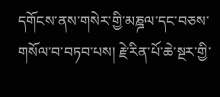དགོངས་ནས་གསེར་གྱི་མཎྜལ་དང་བཅས་གསོལ་བ་བཏབ་པས། རྗེ་རིན་པོ་ཆེ་སྔར་གྱི་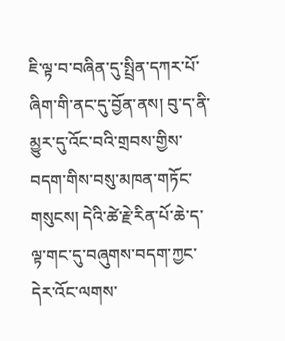ཇི་ལྟ་བ་བཞིན་དུ་སྤྲིན་དཀར་པོ་ཞིག་གི་ནང་དུ་བྱོན་ནས། བུ་ད་ནི་མྱུར་དུ་འོང་བའི་གྲབས་གྱིས་བདག་གིས་བསུ་མཁན་གཏོང་གསུངས། དེའི་ཚེ་རྗེ་རིན་པོ་ཆེ་ད་ལྟ་གང་དུ་བཞུགས་བདག་ཀྱང་དེར་འོང་ལགས་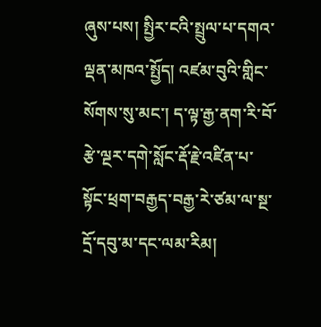ཞུས་པས། སྤྱིར་ངའི་སྤྲུལ་པ་དགའ་ལྡན་མཁའ་སྤྱོད། འཛམ་བུའི་གླིང་སོགས་སུ་མང་། ད་ལྟ་རྒྱ་ནག་རི་བོ་རྩེ་ལྔར་དགེ་སློང་རྡོ་རྗེ་འཛིན་པ་སྟོང་ཕྲག་བརྒྱད་བརྒྱ་རེ་ཙམ་ལ་སྔ་དྲོ་དབུ་མ་དང་ལམ་རིམ།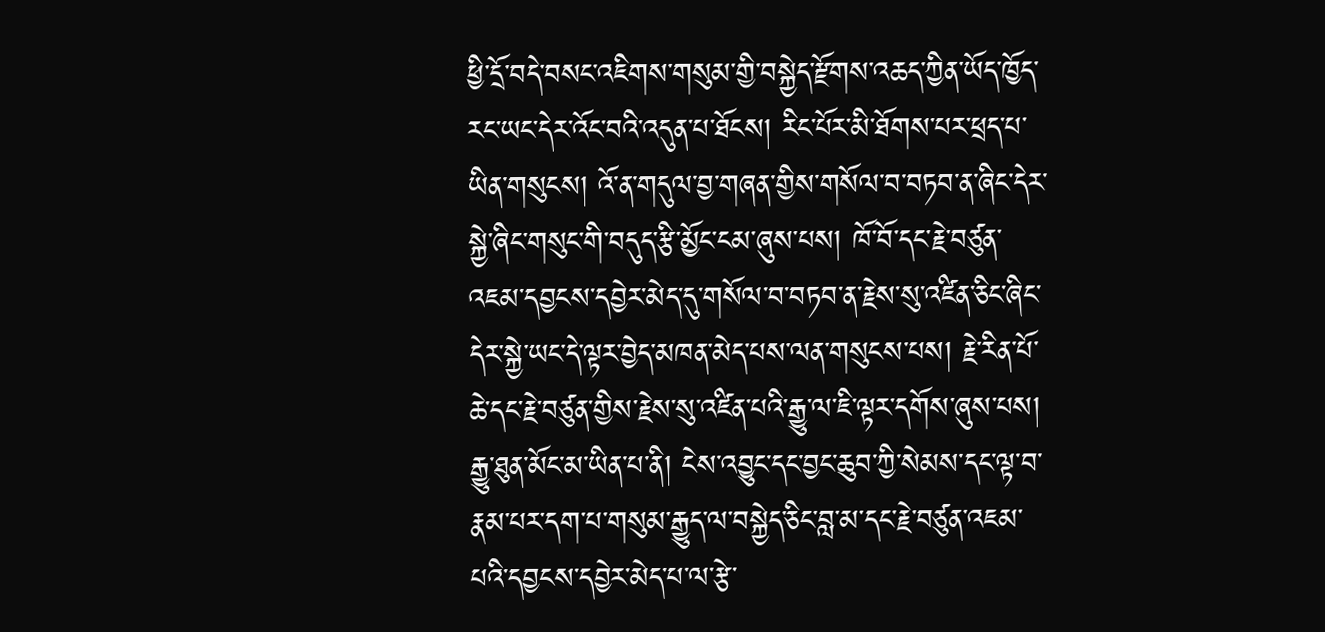ཕྱི་དྲོ་བདེ་བསང་འཇིགས་གསུམ་གྱི་བསྐྱེད་རྫོགས་འཆད་ཀྱིན་ཡོད་ཁྱོད་རང་ཡང་དེར་འོང་བའི་འདུན་པ་ཐོངས། རིང་པོར་མི་ཐོགས་པར་ཕྲད་པ་ཡིན་གསུངས། འོ་ན་གདུལ་བྱ་གཞན་གྱིས་གསོལ་བ་བཏབ་ན་ཞིང་དེར་སྐྱེ་ཞིང་གསུང་གི་བདུད་རྩི་མྱོང་ངམ་ཞུས་པས། ཁོ་བོ་དང་རྗེ་བཙུན་འཇམ་དབྱངས་དབྱེར་མེད་དུ་གསོལ་བ་བཏབ་ན་རྗེས་སུ་འཛིན་ཅིང་ཞིང་དེར་སྐྱེ་ཡང་དེ་ལྟར་བྱེད་མཁན་མེད་པས་ལན་གསུངས་པས། རྗེ་རིན་པོ་ཆེ་དང་རྗེ་བཙུན་གྱིས་རྗེས་སུ་འཛིན་པའི་རྒྱུ་ལ་ཇི་ལྟར་དགོས་ཞུས་པས། རྒྱུ་ཐུན་མོང་མ་ཡིན་པ་ནི། ངེས་འབྱུང་དང་བྱང་ཆུབ་ཀྱི་སེམས་དང་ལྟ་བ་རྣམ་པར་དག་པ་གསུམ་རྒྱུད་ལ་བསྐྱེད་ཅིང་བླ་མ་དང་རྗེ་བཙུན་འཇམ་པའི་དབྱངས་དབྱེར་མེད་པ་ལ་རྩེ་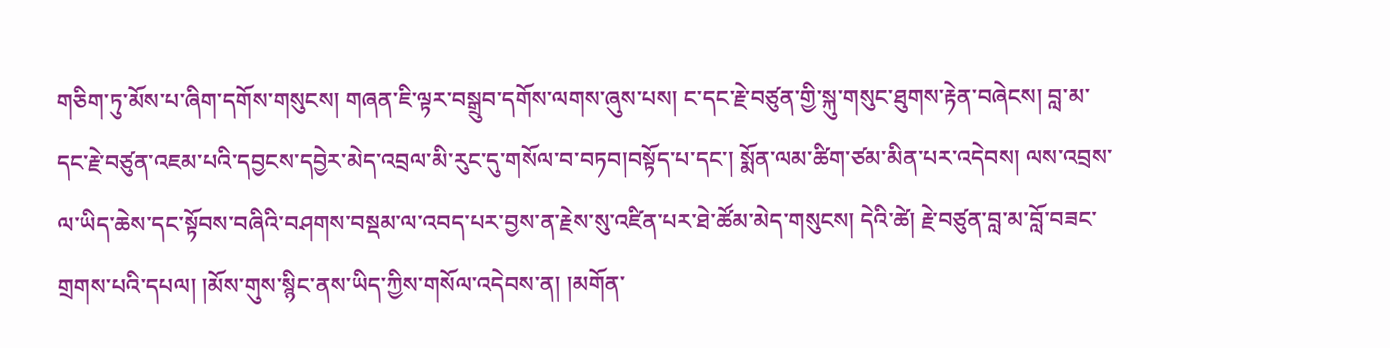གཅིག་ཏུ་མོས་པ་ཞིག་དགོས་གསུངས། གཞན་ཇི་ལྟར་བསྒྲུབ་དགོས་ལགས་ཞུས་པས། ང་དང་རྗེ་བཙུན་གྱི་སྐུ་གསུང་ཐུགས་རྟེན་བཞེངས། བླ་མ་དང་རྗེ་བཙུན་འཇམ་པའི་དབྱངས་དབྱེར་མེད་འབྲལ་མི་རུང་དུ་གསོལ་བ་བཏབ།བསྟོད་པ་དང་། སྨོན་ལམ་ཚིག་ཙམ་མིན་པར་འདེབས། ལས་འབྲས་ལ་ཡིད་ཆེས་དང་སྟོབས་བཞིའི་བཤགས་བསྡམ་ལ་འབད་པར་བྱས་ན་རྗེས་སུ་འཛིན་པར་ཐེ་ཚོམ་མེད་གསུངས། དེའི་ཚེ། རྗེ་བཙུན་བླ་མ་བློ་བཟང་གྲགས་པའི་དཔལ། །མོས་གུས་སྙིང་ནས་ཡིད་ཀྱིས་གསོལ་འདེབས་ན། །མགོན་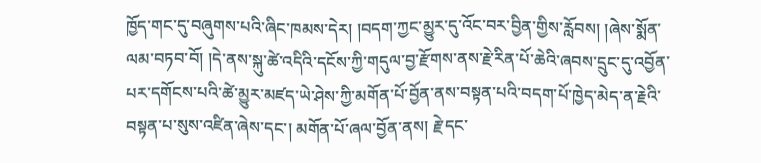ཁྱོད་གང་དུ་བཞུགས་པའི་ཞིང་ཁམས་དེར། །བདག་ཀྱང་མྱུར་དུ་འོང་བར་བྱིན་གྱིས་རློབས། །ཞེས་སྨོན་ལམ་བཏབ་བོ། །དེ་ནས་སྐུ་ཚེ་འདིའི་དངོས་ཀྱི་གདུལ་བྱ་རྫོགས་ནས་རྗེ་རིན་པོ་ཆེའི་ཞབས་དྲུང་དུ་འབྱོན་པར་དགོངས་པའི་ཚེ་མྱུར་མཛད་ཡེ་ཤེས་ཀྱི་མགོན་པོ་བྱོན་ནས་བསྟན་པའི་བདག་པོ་ཁྱེད་མེད་ན་རྗེའི་བསྟན་པ་སུས་འཛིན་ཞེས་དང་། མགོན་པོ་ཞལ་བྱོན་ནས། རྗེ་དང་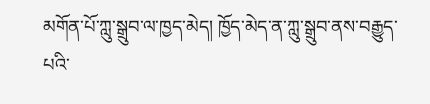མགོན་པོ་ཀླུ་སྒྲུབ་ལ་ཁྱད་མེད། ཁྱོད་མེད་ན་ཀླུ་སྒྲུབ་ནས་བརྒྱུད་པའི་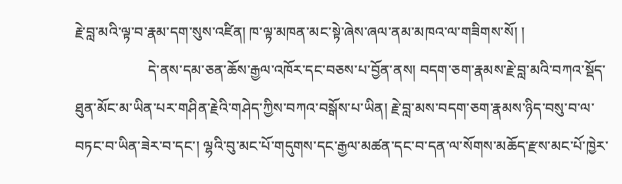རྗེ་བླ་མའི་ལྟ་བ་རྣམ་དག་སུས་འཛིན། ཁ་ལྟ་མཁན་མང་སྟེ་ཞེས་ཞལ་ནམ་མཁའ་ལ་གཟིགས་སོ། །
                    དེ་ནས་དམ་ཅན་ཆོས་རྒྱལ་འཁོར་དང་བཅས་པ་བྱོན་ནས། བདག་ཅག་རྣམས་རྗེ་བླ་མའི་བཀའ་སྡོད་ཐུན་མོང་མ་ཡིན་པར་གཤིན་རྗེའི་གཤེད་ཀྱིས་བཀའ་བསྒོས་པ་ཡིན། རྗེ་བླ་མས་བདག་ཅག་རྣམས་ཉིད་བསུ་བ་ལ་བཏང་བ་ཡིན་ཟེར་བ་དང་། ལྷའི་བུ་མང་པོ་གདུགས་དང་རྒྱལ་མཚན་དང་བ་དན་ལ་སོགས་མཆོད་རྫས་མང་པོ་ཁྱེར་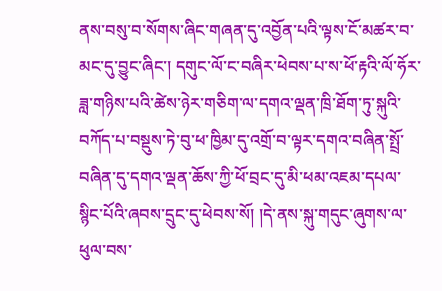ནས་བསུ་བ་སོགས་ཞིང་གཞན་དུ་འབྱོན་པའི་ལྟས་ངོ་མཚར་བ་མང་དུ་བྱུང་ཞིང་། དགུང་ལོ་ང་བཞིར་ཕེབས་པ་ས་ཕོ་རྟའི་ལོ་ཧོར་ཟླ་གཉིས་པའི་ཚེས་ཉེར་གཅིག་ལ་དགའ་ལྡན་ཁྲི་ཐོག་ཏུ་སྐུའི་བཀོད་པ་བསྡུས་ཏེ་བུ་ཕ་ཁྱིམ་དུ་འགྲོ་བ་ལྟར་དགའ་བཞིན་སྤྲོ་བཞིན་དུ་དགའ་ལྡན་ཆོས་ཀྱི་ཕོ་བྲང་དུ་མི་ཕམ་འཇམ་དཔལ་སྙིང་པོའི་ཞབས་དྲུང་དུ་ཕེབས་སོ། །དེ་ནས་སྐུ་གདུང་ཞུགས་ལ་ཕུལ་བས་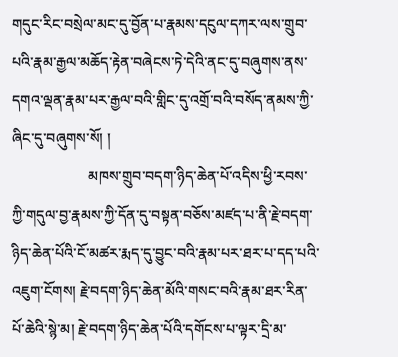གདུང་རིང་བསྲེལ་མང་དུ་བྱོན་པ་རྣམས་དངུལ་དཀར་ལས་གྲུབ་པའི་རྣམ་རྒྱལ་མཆོད་རྟེན་བཞེངས་ཏེ་དེའི་ནང་དུ་བཞུགས་ནས་དགའ་ལྡན་རྣམ་པར་རྒྱལ་བའི་གླིང་དུ་འགྲོ་བའི་བསོད་ནམས་ཀྱི་ཞིང་དུ་བཞུགས་སོ། །
                     མཁས་གྲུབ་བདག་ཉིད་ཆེན་པོ་འདིས་ཕྱི་རབས་ཀྱི་གདུལ་བྱ་རྣམས་ཀྱི་དོན་དུ་བསྟན་བཅོས་མཛད་པ་ནི་རྗེ་བདག་ཉིད་ཆེན་པོའི་ངོ་མཚར་རྨད་དུ་བྱུང་བའི་རྣམ་པར་ཐར་པ་དད་པའི་འཇུག་ངོགས། རྗེ་བདག་ཉིད་ཆེན་མོའི་གསང་བའི་རྣམ་ཐར་རིན་པོ་ཆེའི་སྙེ་མ། རྗེ་བདག་ཉིད་ཆེན་པོའི་དགོངས་པ་ལྟར་དྲི་མ་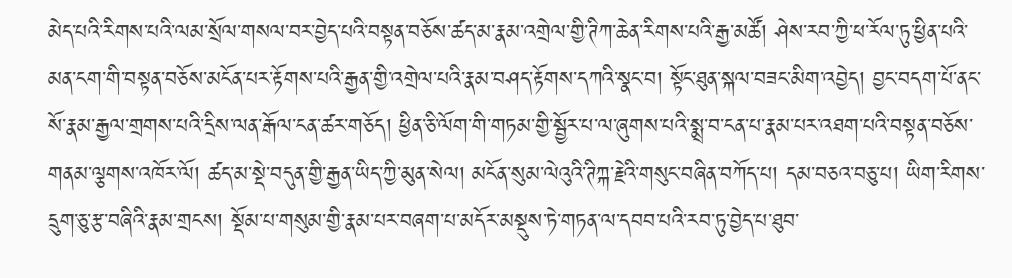མེད་པའི་རིགས་པའི་ལམ་སྲོལ་གསལ་བར་བྱེད་པའི་བསྟན་བཅོས་ཚད་མ་རྣམ་འགྲེལ་གྱི་ཊིཀ་ཆེན་རིགས་པའི་རྒྱ་མཚོ། ཤེས་རབ་ཀྱི་ཕ་རོལ་ཏུ་ཕྱིན་པའི་མན་ངག་གི་བསྟན་བཅོས་མངོན་པར་རྟོགས་པའི་རྒྱན་གྱི་འགྲེལ་པའི་རྣམ་བཤད་རྟོགས་དཀའི་སྣང་བ། སྟོང་ཐུན་སྐལ་བཟང་མིག་འབྱེད། བྱང་བདག་པོ་ནང་སོ་རྣམ་རྒྱལ་གྲགས་པའི་དྲིས་ལན་རྒོལ་ངན་ཚར་གཅོད། ཕྱིན་ཅི་ལོག་གི་གཏམ་གྱི་སྦྱོར་པ་ལ་ཞུགས་པའི་སྨྲ་བ་ངན་པ་རྣམ་པར་འཐག་པའི་བསྟན་བཅོས་གནམ་ལྕགས་འཁོར་ལོ། ཚད་མ་སྡེ་བདུན་གྱི་རྒྱན་ཡིད་ཀྱི་མུན་སེལ། མངོན་སུམ་ལེའུའི་ཊིཀྐ་རྗེའི་གསུང་བཞིན་བཀོད་པ། དམ་བཅའ་བཅུ་པ། ཡིག་རིགས་དྲུག་ཅུ་རྩ་བཞིའི་རྣམ་གྲངས། སྡོམ་པ་གསུམ་གྱི་རྣམ་པར་བཞག་པ་མདོར་མསྡུས་ཏེ་གཏན་ལ་དབབ་པའི་རབ་ཏུ་བྱེད་པ་ཐུབ་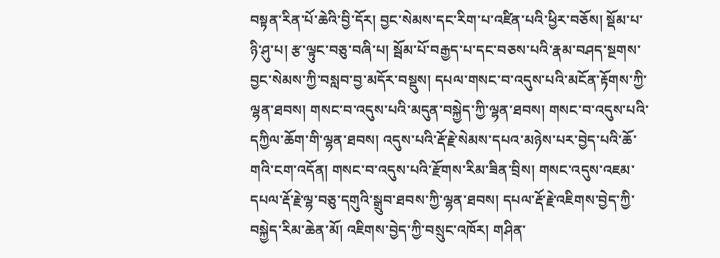བསྟན་རིན་པོ་ཆེའི་བྱི་དོར། བྱང་སེམས་དང་རིག་པ་འཛིན་པའི་ཕྱིར་བཅོས། སྡོམ་པ་ཉི་ཤུ་པ། རྩ་ལྟུང་བཅུ་བཞི་པ། སྦོམ་པོ་བརྒྱད་པ་དང་བཅས་པའི་རྣམ་བཤད་སྔགས་བྱང་སེམས་ཀྱི་བསླབ་བྱ་མདོར་བསྡུས། དཔལ་གསང་བ་འདུས་པའི་མངོན་རྟོགས་ཀྱི་ལྷན་ཐབས། གསང་བ་འདུས་པའི་མདུན་བསྐྱེད་ཀྱི་ལྷན་ཐབས། གསང་བ་འདུས་པའི་དཀྱིལ་ཆོག་གི་ལྷན་ཐབས། འདུས་པའི་རྡོ་རྗེ་སེམས་དཔའ་མཉེས་པར་བྱེད་པའི་ཆོ་གའི་ངག་འདོན། གསང་བ་འདུས་པའི་རྫོགས་རིམ་ཟིན་བྲིས། གསང་འདུས་འཇམ་དཔལ་རྡོ་རྗེ་ལྷ་བཅུ་དགུའི་སྒྲུབ་ཐབས་ཀྱི་ལྷན་ཐབས། དཔལ་རྡོ་རྗེ་འཇིགས་བྱེད་ཀྱི་བསྐྱེད་རིམ་ཆེན་མོ། འཇིགས་བྱེད་ཀྱི་བསྲུང་འཁོར། གཤིན་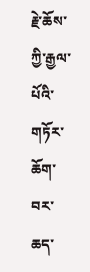རྗེ་ཆོས་ཀྱི་རྒྱལ་པོའི་གཏོར་ཆོག་བར་ཆད་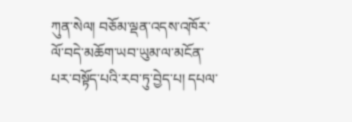ཀུན་སེལ། བཅོམ་ལྡན་འདས་འཁོར་ལོ་བདེ་མཆོག་ཡབ་ཡུམ་ལ་མངོན་པར་བསྟོད་པའི་རབ་ཏུ་བྱེད་པ། དཔལ་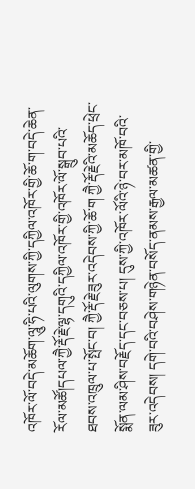འཁོར་ལོ་བདེ་མཆོག་ལཱུ་ཧི་པའི་ལུགས་ཀྱི་དཀྱིལ་འཁོར་གྱི་ཆོ་ག་བདེ་ཆེན་རོལ་མཚོ།དཔལ་ཀྱཻ་རྡོ་རྗེ་ལྷ་དགུའི་དཀྱིལ་འཁོར་གྱི་འཁོར་ལོ་སྒྲུབ་པའི་ཐབས་འཁྲུལ་པ་སྤོང་བ། ཀྱཻ་རྡོ་རྗེ་ཟུར་འདེབས་ཀྱི་ཆོ་ག ཀྱཻ་རྡོ་རྗེའི་མཆོད་ཕྲེང་སྨོན་ལམ་ཤིས་བརྗོད་དང་བཅས་པ། དུས་ཀྱི་འཁོར་ལོའི་ཉེ་བར་མཁོ་བའི་ཟུར་འདེབས། དགེ་བའི་བཤེས་གཉེན་བསོད་ནམས་རྒྱལ་མཚན་གྱི་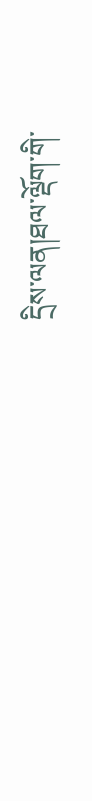དྲིས་ལན།ཐལ་ལྡོག་གི་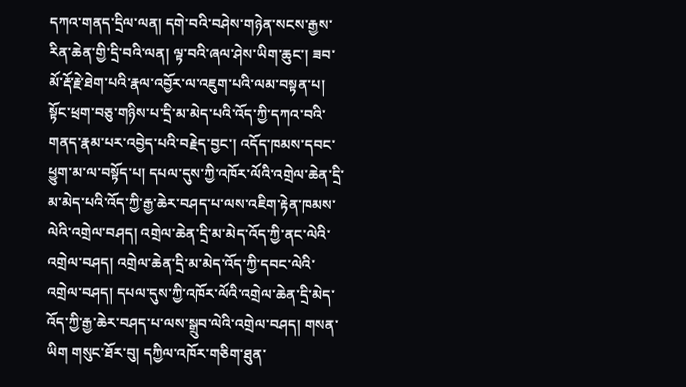དཀའ་གནད་དྲིལ་ལན། དགེ་བའི་བཤེས་གཉེན་སངས་རྒྱས་རིན་ཆེན་གྱི་དྲི་བའི་ལན། ལྟ་བའི་ཞལ་ཤེས་ཡིག་ཆུང་། ཟབ་མོ་རྡོ་རྗེ་ཐེག་པའི་རྣལ་འབྱོར་ལ་འཇུག་པའི་ལམ་བསྟན་པ། སྟོང་ཕྲག་བཅུ་གཉིས་པ་དྲི་མ་མེད་པའི་འོད་ཀྱི་དཀའ་བའི་གནད་རྣམ་པར་འབྱེད་པའི་བརྗེད་བྱང་། འདོད་ཁམས་དབང་ཕྱུག་མ་ལ་བསྟོད་པ། དཔལ་དུས་ཀྱི་འཁོར་ལོའི་འགྲེལ་ཆེན་དྲི་མ་མེད་པའི་འོད་ཀྱི་རྒྱ་ཆེར་བཤད་པ་ལས་འཇིག་རྟེན་ཁམས་ལེའི་འགྲེལ་བཤད། འགྲེལ་ཆེན་དྲི་མ་མེད་འོད་ཀྱི་ནང་ལེའི་འགྲེལ་བཤད། འགྲེལ་ཆེན་དྲི་མ་མེད་འོད་ཀྱི་དབང་ལེའི་འགྲེལ་བཤད། དཔལ་དུས་ཀྱི་འཁོར་ལོའི་འགྲེལ་ཆེན་དྲི་མེད་འོད་ཀྱི་རྒྱ་ཆེར་བཤད་པ་ལས་སྒྲུབ་ལེའི་འགྲེལ་བཤད། གསན་ཡིག གསུང་ཐོར་བུ། དཀྱིལ་འཁོར་གཅིག་ཐུན་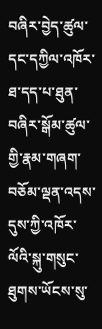བཞིར་བྱེད་ཚུལ་དང་དཀྱིལ་འཁོར་ཐ་དད་པ་ཐུན་བཞིར་སྒོམ་ཚུལ་གྱི་རྣམ་གཞག་བཅོམ་ལྡན་འདས་དུས་ཀྱི་འཁོར་ལོའི་སྐུ་གསུང་ཐུགས་ཡོངས་སུ་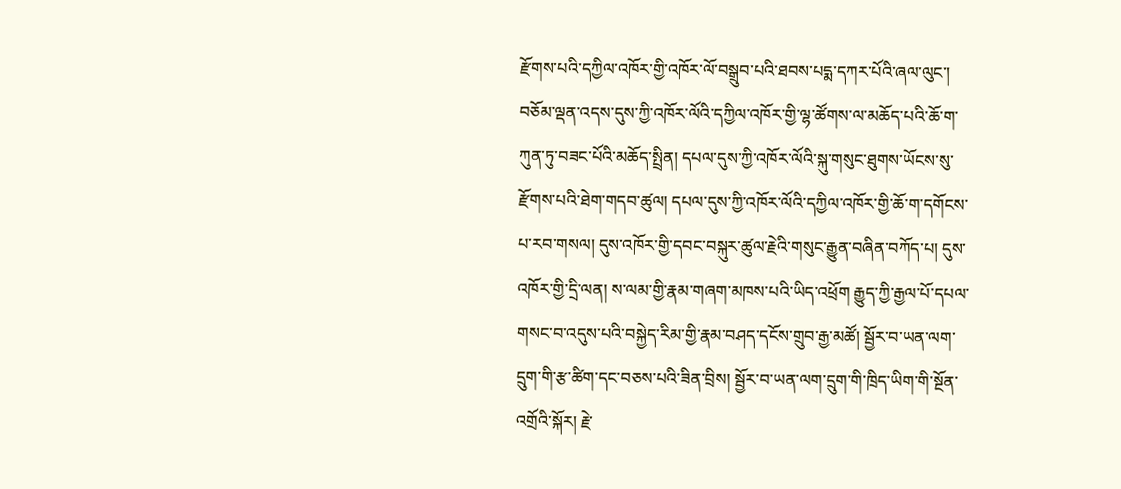རྫོགས་པའི་དཀྱིལ་འཁོར་གྱི་འཁོར་ལོ་བསྒྲུབ་པའི་ཐབས་པདྨ་དཀར་པོའི་ཞལ་ལུང་། བཅོམ་ལྡན་འདས་དུས་ཀྱི་འཁོར་ལོའི་དཀྱིལ་འཁོར་གྱི་ལྷ་ཚོགས་ལ་མཆོད་པའི་ཆོ་ག་ཀུན་ཏུ་བཟང་པོའི་མཆོད་སྤྲིན། དཔལ་དུས་ཀྱི་འཁོར་ལོའི་སྐུ་གསུང་ཐུགས་ཡོངས་སུ་རྫོགས་པའི་ཐེག་གདབ་ཚུལ། དཔལ་དུས་ཀྱི་འཁོར་ལོའི་དཀྱིལ་འཁོར་གྱི་ཆོ་ག་དགོངས་པ་རབ་གསལ། དུས་འཁོར་གྱི་དབང་བསྐུར་ཚུལ་རྗེའི་གསུང་རྒྱུན་བཞིན་བཀོད་པ། དུས་འཁོར་གྱི་དྲི་ལན། ས་ལམ་གྱི་རྣམ་གཞག་མཁས་པའི་ཡིད་འཕྲོག རྒྱུད་ཀྱི་རྒྱལ་པོ་དཔལ་གསང་བ་འདུས་པའི་བསྐྱེད་རིམ་གྱི་རྣམ་བཤད་དངོས་གྲུབ་རྒྱ་མཚོ། སྦྱོར་བ་ཡན་ལག་དྲུག་གི་རྩ་ཚིག་དང་བཅས་པའི་ཟིན་བྲིས། སྦྱོར་བ་ཡན་ལག་དྲུག་གི་ཁྲིད་ཡིག་གི་སྔོན་འགྲོའི་སྐོར། རྗེ་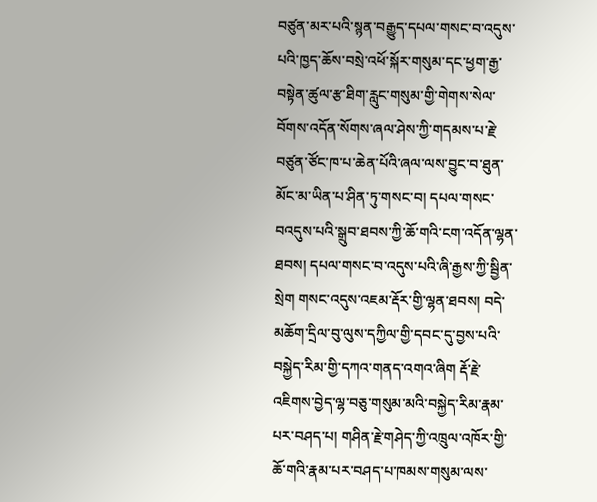བཙུན་མར་པའི་སྙན་བརྒྱུད་དཔལ་གསང་བ་འདུས་པའི་ཁྱད་ཆོས་བསྲེ་འཕོ་སྐོར་གསུམ་དང་ཕྱག་རྒྱ་བསྟེན་ཚུལ་རྩ་ཐིག་རླུང་གསུམ་གྱི་གེགས་སེལ་བོགས་འདོན་སོགས་ཞལ་ཤེས་ཀྱི་གདམས་པ་རྗེ་བཙུན་ཙོང་ཁ་པ་ཆེན་པོའི་ཞལ་ལས་བྱུང་བ་ཐུན་མོང་མ་ཡིན་པ་ཤིན་ཏུ་གསང་བ། དཔལ་གསང་བའདུས་པའི་སྒྲུབ་ཐབས་ཀྱི་ཆོ་གའི་ངག་འདོན་ལྷན་ཐབས། དཔལ་གསང་བ་འདུས་པའི་ཞི་རྒྱས་ཀྱི་སྦྱིན་སྲེག གསང་འདུས་འཇམ་རྡོར་གྱི་ལྷན་ཐབས། བདེ་མཆོག་དྲིལ་བུ་ལུས་དཀྱིལ་གྱི་དབང་དུ་བྱས་པའི་བསྐྱེད་རིམ་གྱི་དཀའ་གནད་འགའ་ཞིག རྡོ་རྗེ་འཇིགས་བྱེད་ལྷ་བཅུ་གསུམ་མའི་བསྐྱེད་རིམ་རྣམ་པར་བཤད་པ། གཤིན་རྗེ་གཤེད་ཀྱི་འཁྲུལ་འཁོར་གྱི་ཆོ་གའི་རྣམ་པར་བཤད་པ་ཁམས་གསུམ་ལས་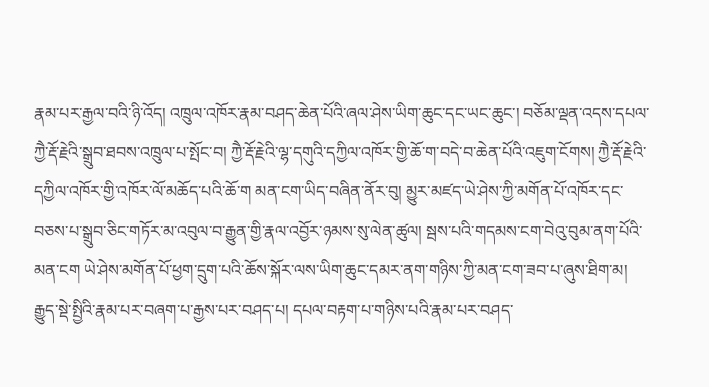རྣམ་པར་རྒྱལ་བའི་ཉི་འོད། འཁྲུལ་འཁོར་རྣམ་བཤད་ཆེན་པོའི་ཞལ་ཤེས་ཡིག་ཆུང་དང་ཡང་ཆུང་། བཅོམ་ལྡན་འདས་དཔལ་ཀྱཻ་རྡོ་རྗེའི་སྒྲུབ་ཐབས་འཁྲུལ་པ་སྤོང་བ། ཀྱཻ་རྡོ་རྗེའི་ལྷ་དགུའི་དཀྱིལ་འཁོར་གྱི་ཆོ་ག་བདེ་བ་ཆེན་པོའི་འཇུག་ངོགས། ཀྱཻ་རྡོ་རྗེའི་དཀྱིལ་འཁོར་གྱི་འཁོར་ལོ་མཆོད་པའི་ཆོ་ག མན་ངག་ཡིད་བཞིན་ནོར་བུ། མྱུར་མཛད་ཡེ་ཤེས་ཀྱི་མགོན་པོ་འཁོར་དང་བཅས་པ་སྒྲུབ་ཅིང་གཏོར་མ་འབུལ་བ་རྒྱུན་གྱི་རྣལ་འབྱོར་ཉམས་སུ་ལེན་ཚུལ། སྦས་པའི་གདམས་ངག་བེའུ་བུམ་ནག་པོའི་མན་ངག ཡེ་ཤེས་མགོན་པོ་ཕྱག་དྲུག་པའི་ཆོས་སྐོར་ལས་ཡིག་ཆུང་དམར་ནག་གཉིས་ཀྱི་མན་ངག་ཟབ་པ་ཞུས་ཐིག་མ། རྒྱུད་སྡེ་སྤྱིའི་རྣམ་པར་བཞག་པ་རྒྱས་པར་བཤད་པ། དཔལ་བརྟག་པ་གཉིས་པའི་རྣམ་པར་བཤད་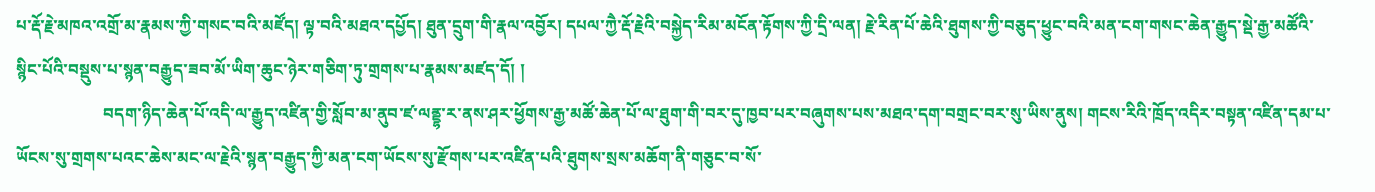པ་རྡོ་རྗེ་མཁའ་འགྲོ་མ་རྣམས་ཀྱི་གསང་བའི་མཛོད། ལྟ་བའི་མཐའ་དཔྱོད། ཐུན་དྲུག་གི་རྣལ་འབྱོར། དཔལ་ཀྱཻ་རྡོ་རྗེའི་བསྐྱེད་རིམ་མངོན་རྟོགས་ཀྱི་དྲི་ལན། རྗེ་རིན་པོ་ཆེའི་ཐུགས་ཀྱི་བཅུད་ཕྱུང་བའི་མན་ངག་གསང་ཆེན་རྒྱུད་སྡེ་རྒྱ་མཚོའི་སྙིང་པོའི་བསྡུས་པ་སྙན་བརྒྱུད་ཟབ་མོ་ཡིག་ཆུང་ཉེར་གཅིག་ཏུ་གྲགས་པ་རྣམས་མཛད་དོ། །
                     བདག་ཉིད་ཆེན་པོ་འདི་ལ་རྒྱུད་འཛིན་གྱི་སློབ་མ་ནུབ་ཛ་ལནྡྷ་ར་ནས་ཤར་ཕྱོགས་རྒྱ་མཚོ་ཆེན་པོ་ལ་ཐུག་གི་བར་དུ་ཁྱབ་པར་བཞུགས་པས་མཐའ་དག་བགྲང་བར་སུ་ཡིས་ནུས། གངས་རིའི་ཁྲོད་འདིར་བསྟན་འཛིན་དམ་པ་ཡོངས་སུ་གྲགས་པའང་ཆེས་མང་ལ་རྗེའི་སྙན་བརྒྱུད་ཀྱི་མན་ངག་ཡོངས་སུ་རྫོགས་པར་འཛིན་པའི་ཐུགས་སྲས་མཆོག་ནི་གཅུང་བ་སོ་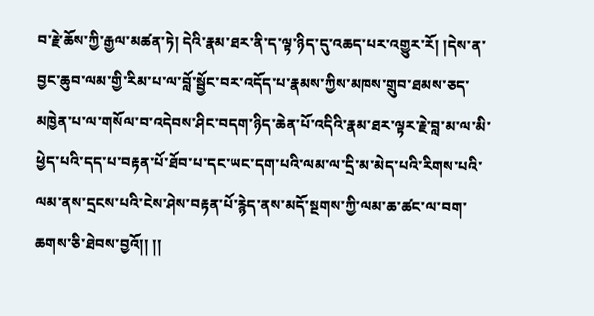བ་རྗེ་ཆོས་ཀྱི་རྒྱལ་མཚན་ཏེ། དེའི་རྣམ་ཐར་ནི་ད་ལྟ་ཉིད་དུ་འཆད་པར་འགྱུར་རོ། །དེས་ན་བྱང་ཆུབ་ལམ་གྱི་རིམ་པ་ལ་བློ་སྦྱོང་བར་འདོད་པ་རྣམས་ཀྱིས་མཁས་གྲུབ་ཐམས་ཅད་མཁྱེན་པ་ལ་གསོལ་བ་འདེབས་ཤིང་བདག་ཉིད་ཆེན་པོ་འདིའི་རྣམ་ཐར་ལྟར་རྗེ་བླ་མ་ལ་མི་ཕྱེད་པའི་དད་པ་བརྟན་པོ་ཐོབ་པ་དང་ཡང་དག་པའི་ལམ་ལ་དྲི་མ་མེད་པའི་རིགས་པའི་ལམ་ནས་དྲངས་པའི་ངེས་ཤེས་བརྟན་པོ་རྙེད་ནས་མདོ་སྔགས་ཀྱི་ལམ་ཆ་ཚང་ལ་བག་ཆགས་ཅི་ཐེབས་བྱའོ།། །།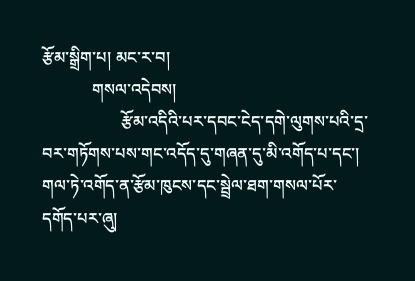རྩོམ་སྒྲིག་པ། མང་ར་བ།
            གསལ་འདེབས།
                   རྩོམ་འདིའི་པར་དབང་ངེད་དགེ་ལུགས་པའི་དྲ་བར་གཏོགས་པས་གང་འདོད་དུ་གཞན་དུ་མི་འགོད་པ་དང་། གལ་ཏེ་འགོད་ན་རྩོམ་ཁུངས་དང་སྦྲེལ་ཐག་གསལ་པོར་དགོད་པར་ཞུ།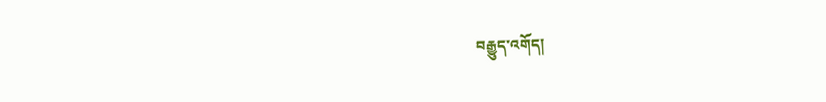བརྒྱུད་འགོད།